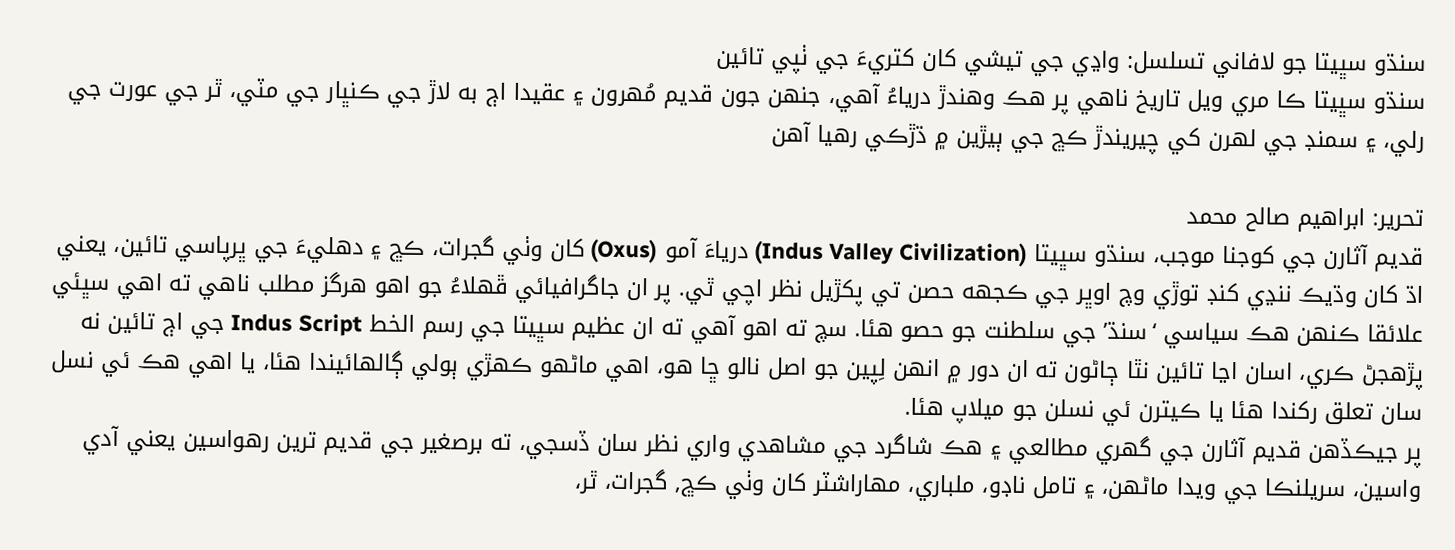سنڌو سڀيتا جو لافاني تسلسل: واڍي جي تيشي کان کتريءَ جي ٺپي تائين
سنڌو سڀيتا ڪا مري ويل تاريخ ناهي پر هڪ وهندڙ درياءُ آهي، جنهن جون قديم مُھرون ۽ عقيدا اڄ به لاڙ جي ڪنڀار جي مٽي، ٿر جي عورت جي رلي، ۽ سمنڊ جي لهرن کي چيريندڙ ڪڇ جي ٻيڙين ۾ ڌڙڪي رهيا آهن

تحرير: ابراهيم صالح محمد
قديم آثارن جي کوجنا موجب، سنڌو سڀيتا (Indus Valley Civilization) درياءَ آمو (Oxus) کان وٺي گجرات، ڪڇ ۽ دهليءَ جي ڀرپاسي تائين، يعني اڌ کان وڌيڪ ننڍي کنڊ توڙي وچ اوڀر جي ڪجهه حصن تي پکڙيل نظر اچي ٿي. پر ان جاگرافيائي ڦهلاءُ جو اهو هرگز مطلب ناهي ته اهي سڀئي علائقا ڪنهن هڪ سياسي ‘سنڌ’ جي سلطنت جو حصو هئا. سچ ته اهو آهي ته ان عظيم سڀيتا جي رسم الخط Indus Script جي اڄ تائين نه پڙهجڻ ڪري، اسان اڃا تائين نٿا ڄاڻون ته ان دور ۾ انهن لِپين جو اصل نالو ڇا هو، اهي ماڻھو ڪهڙي ٻولي ڳالهائيندا هئا، يا اهي هڪ ئي نسل سان تعلق رکندا هئا يا ڪيترن ئي نسلن جو ميلاپ هئا.
پر جيڪڏهن قديم آثارن جي گهري مطالعي ۽ هڪ شاگرد جي مشاهدي واري نظر سان ڏسجي، ته برصغير جي قديم ترين رهواسين يعني آدي واسين، سريلنڪا جي ويدا ماڻهن، ۽ تامل ناڊو، ملباري، مهاراشٽر کان وٺي ڪڇ, گجرات، ٿر،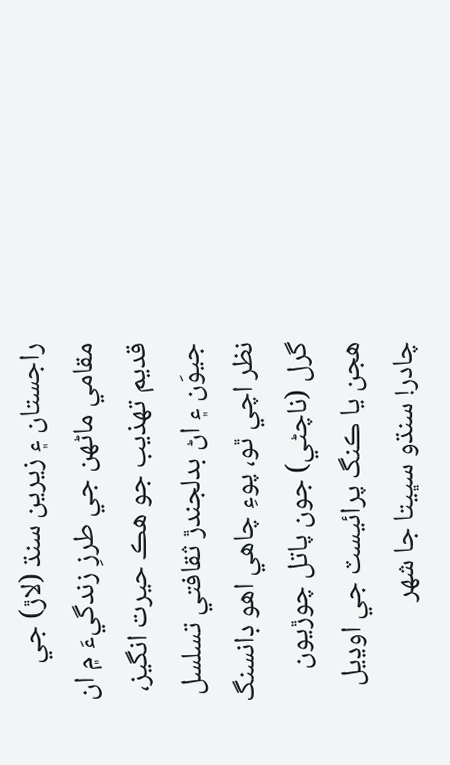راجستان ۽ زيرين سنڌ (لاڙ) جي مقامي ماڻهن جي طرزِ زندگيءَ ۾ ان قديم تهذيب جو هڪ حيرت انگيز، جيوَن ۽ اڻ بدلجندڙ ثقافتي تسلسل نظر اچي ٿو، پوءِ چاهي اهو ڊانسنگ گرل (ناچڻي) جون پاتل چوڙيون هجن يا ڪنگ پرائيسٽ جي اوڍيل چادر! سنڌو سڀيتا جا شهر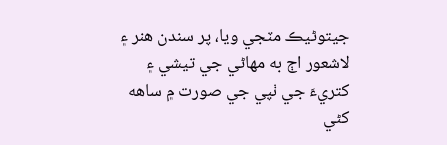جيتوڻيڪ مٽجي ويا، پر سندن هنر ۽ لاشعور اڄ به مهاڻي جي تيشي ۽ کتريءَ جي ٺپي جي صورت ۾ ساهه کڻي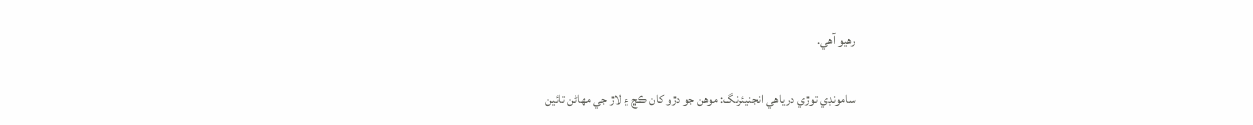رهيو آهي.

سامونڊي توڙي درياهي انجنيئرنگ: موهن جو دڙو کان ڪڇ ۽ لاڙ جي مهاڻن تائين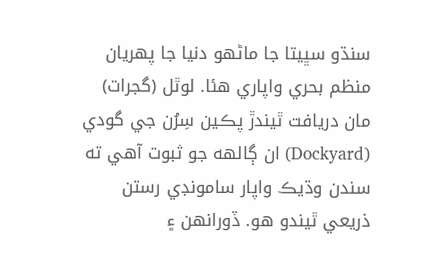سنڌو سڀيتا جا ماڻهو دنيا جا پهريان منظم بحري واپاري هئا. لوٿل (گجرات) مان دريافت ٿيندڙ پڪين سِرُن جي گودي (Dockyard) ان ڳالهه جو ثبوت آهي ته سندن وڌيڪ واپار سامونڊي رستن ذريعي ٿيندو هو. ڏورانهن ۽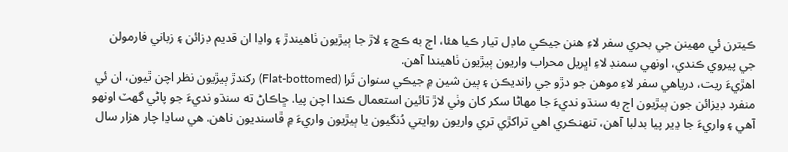ڪيترن ئي مهينن جي بحري سفر لاءِ هنن جيڪي ماڊل تيار ڪيا هئا، اڄ به ڪڇ ۽ لاڙ جا ٻيڙيون ٺاھيندڙ ۽ واڍا ان قديم ڊزائن ۽ زباني فارمولن جي پيروي ڪندي، اونھي سمنڊ لاءِ اڀريل محراب واريون ٻيڙيون ٺاهيندا آهن.
اهڙيءَ ريت، درياهي سفر لاءِ موهن جو دڙو جي رانديڪن ۽ ٻين شين ۾ جيڪي سنوان تَرا (Flat-bottomed) رکندڙ ٻيڙيون نظر اچن ٿيون، ان ئي منفرد ڊيزائن جون ٻيڙيون اڄ به سنڌو نديءَ جا مهاڻا سکر کان وٺي لاڙ تائين استعمال ڪندا اچن پيا. ڇاڪاڻ ته سنڌو نديءَ جو پاڻي گهٽ اونھو آهي ۽ واريءَ جا ڍير پيا بدلبا آهن، تنهنڪري اهي تراکڙي تري واريون روايتي دُنگيون يا ٻيڙيون واريءَ ۾ ڦاسنديون ناهن. هي ساڍا چار هزار سال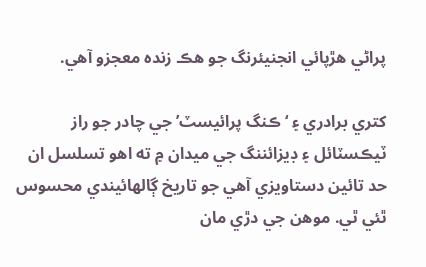پراڻي هڙپائي انجنيئرنگ جو هڪ زنده معجزو آهي.

کتري برادري ۽ ‘ڪنگ پرائيسٽ’ جي چادر جو راز
ٽيڪسٽائل ۽ ڊيزائننگ جي ميدان ۾ ته اهو تسلسل ان حد تائين دستاويزي آهي جو تاريخ ڳالهائيندي محسوس ٿئي ٿي. موهن جي دڙي مان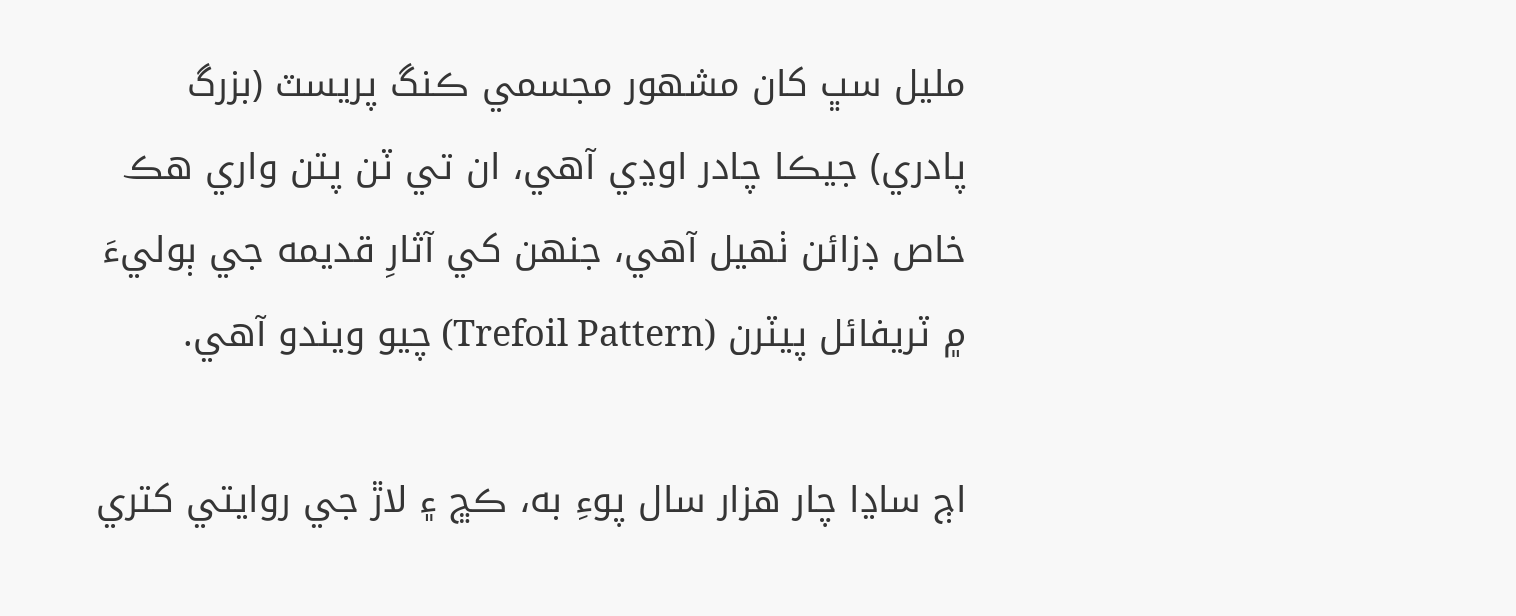مليل سڀ کان مشهور مجسمي ڪنگ پريسٽ (بزرگ پادري) جيڪا چادر اوڍي آهي، ان تي ٽن پتن واري هڪ خاص ڊزائن ٺهيل آهي، جنهن کي آثارِ قديمه جي ٻوليءَ ۾ ٽريفائل پيٽرن (Trefoil Pattern) چيو ويندو آهي.

اڄ ساڍا چار هزار سال پوءِ به، ڪڇ ۽ لاڙ جي روايتي کتري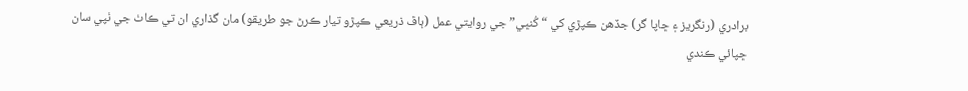برادري (رنگريز ۽ ڇاپا گر) جڏهن ڪپڙي کي “کُنڀي” جي روايتي عمل (ٻاڦ ذريعي ڪپڙو تيار ڪرڻ جو طريقو) مان گذاري ان تي ڪاٺ جي ٺپي سان ڇپائي ڪندي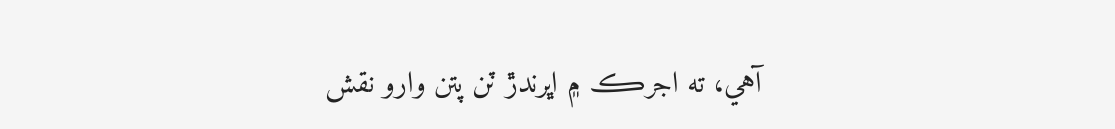آهي، ته اجرڪ ۾ اڀرندڙ ٽن پتن وارو نقش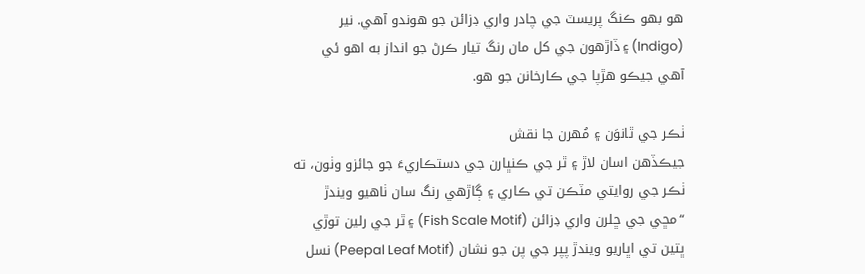هو بهو ڪنگ پريسٽ جي چادر واري ڊزائن جو ھوندو آهي. نير (Indigo) ۽ ڏاڙهون جي کل مان رنگ تيار ڪرڻ جو انداز به اهو ئي آهي جيڪو هڙپا جي ڪارخانن جو هو.

ٺڪر جي ٿانوَن ۽ مُھرن جا نقش
جيڪڏهن اسان لاڙ ۽ ٿر جي ڪنڀارن جي دستڪاريءَ جو جائزو وٺون، ته ٺڪر جي روايتي مٽڪن تي ڪاري ۽ ڳاڙهي رنگ سان ٺاهيو ويندڙ “مڇي جي ڇلرن واري ڊزائن (Fish Scale Motif) ۽ ٿر جي رلين توڙي ڀتين تي اڀاريو ويندڙ پپر جي پن جو نشان (Peepal Leaf Motif) نسل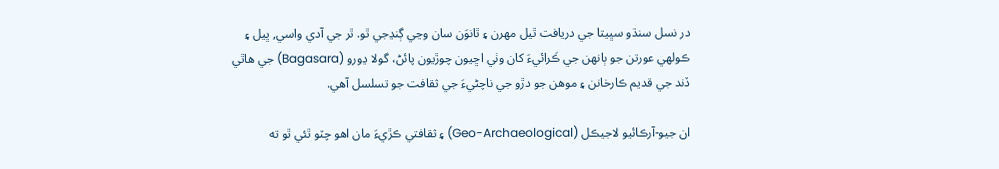در نسل سنڌو سڀيتا جي دريافت ٿيل مھرن ۽ ٿانوَن سان وڃي ڳنڍجي ٿو. ٿر جي آدي واسي, ڀيل ۽ ڪولھي عورتن جو ٻانھن جي ڪَرائيءَ کان وٺي اڇيون چوڙيون پائڻ، گولا ڍورو (Bagasara) جي هاٿي ڏند جي قديم ڪارخانن ۽ موهن جو دڙو جي ناچڻيءَ جي ثقافت جو تسلسل آهي.

ان جيو-آرڪائيو لاجيڪل (Geo-Archaeological) ۽ ثقافتي ڪڙيءَ مان اهو چٽو ٿئي ٿو ته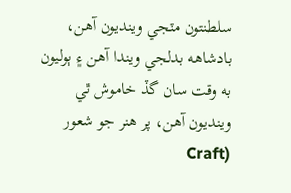سلطنتون مٽجي وينديون آهن، بادشاهه بدلجي ويندا آهن ۽ ٻوليون به وقت سان گڏ خاموش ٿي وينديون آهن، پر هنر جو شعور (Craft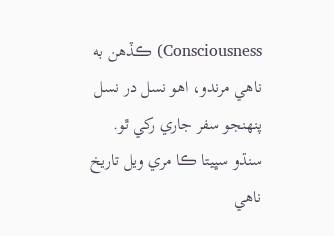Consciousness) ڪڏهن به ناهي مرندو، اهو نسل در نسل پنهنجو سفر جاري رکي ٿو. سنڌو سڀيتا ڪا مري ويل تاريخ ناهي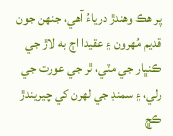پر هڪ وهندڙ درياءُ آهي، جنهن جون قديم مُھرون ۽ عقيدا اڄ به لاڙ جي ڪنڀار جي مٽي، ٿر جي عورت جي رلي، ۽ سمنڊ جي لهرن کي چيريندڙ ڪڇ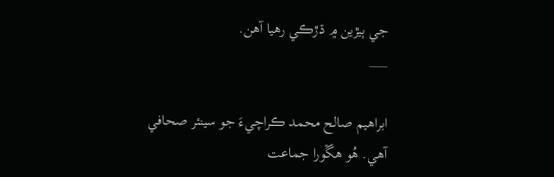جي ٻيڙين ۾ ڌڙڪي رهيا آهن.
___

ابراھيم صالح محمد ڪراچيءَ جو سينئر صحافي آھي. ھُو ھڱورا جماعت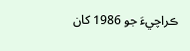ڪراچيءَ جو 1986 کان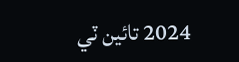2024 تائين ٽي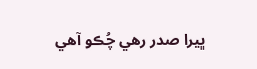ڀيرا صدر رھي چُڪو آھي